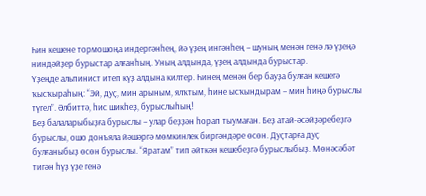Һин кешене тормошоңа индергәнһең, йә үҙең ингәнһең – шуның менән генә лә үҙеңә ниндәйҙер бурыстар алғанһың. Уның алдында, үҙең алдында бурыстар.
Үҙеңде альпинист итеп күҙ алдына килтер. Һинең менән бер бауҙа булған кешегә ҡысҡыраһың: “Эй, дуҫ, мин арыным, ялҡтым, һине ысҡындырам – мин һиңә бурыслы түгел”. Әлбиттә, һис шикһеҙ, бурыслыһың!
Беҙ балаларыбыҙға бурыслы – улар беҙҙән һорап тыумаған. Беҙ атай-әсәйҙәребеҙгә бурыслы, ошо донъяла йәшәргә мөмкинлек биргәндәре өсөн. Дуҫтарға дуҫ булғаныбыҙ өсөн бурыслы. “Яратам” тип әйткән кешебеҙгә бурыслыбыҙ. Мөнәсәбәт тигән һүҙ үҙе генә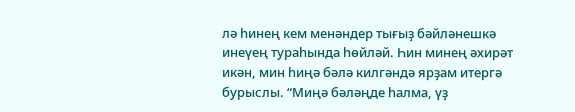лә һинең кем менәндер тығыҙ бәйләнешкә инеүең тураһында һөйләй. Һин минең әхирәт икән, мин һиңә бәлә килгәндә ярҙам итергә бурыслы. “Миңә бәләңде һалма, үҙ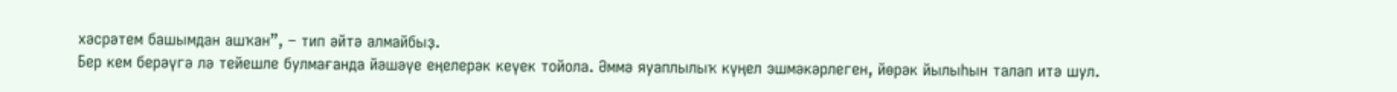хәсрәтем башымдан ашҡан”, – тип әйтә алмайбыҙ.
Бер кем берәүгә лә тейешле булмағанда йәшәүе еңелерәк кеүек тойола. Әммә яуаплылыҡ күңел эшмәкәрлеген, йөрәк йылыһын талап итә шул.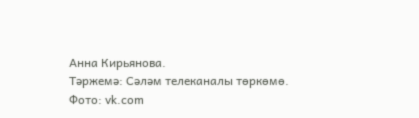Анна Кирьянова.
Тәржемә: Сәләм телеканалы төркөмө.
Фото: vk.com